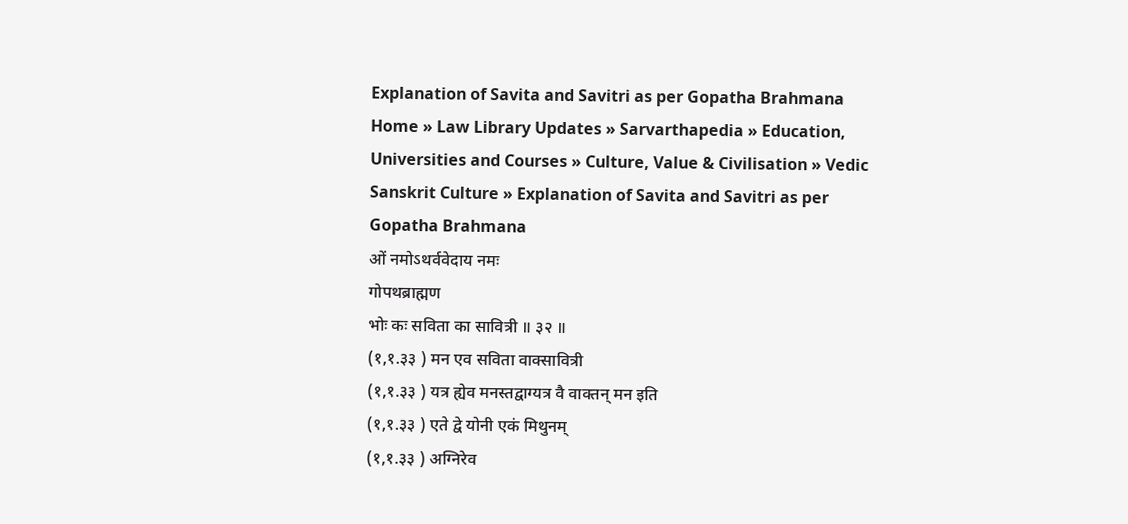Explanation of Savita and Savitri as per Gopatha Brahmana
Home » Law Library Updates » Sarvarthapedia » Education, Universities and Courses » Culture, Value & Civilisation » Vedic Sanskrit Culture » Explanation of Savita and Savitri as per Gopatha Brahmana
ओं नमोऽथर्ववेदाय नमः
गोपथब्राह्मण
भोः कः सविता का सावित्री ॥ ३२ ॥
(१,१.३३ ) मन एव सविता वाक्सावित्री
(१,१.३३ ) यत्र ह्येव मनस्तद्वाग्यत्र वै वाक्तन् मन इति
(१,१.३३ ) एते द्वे योनी एकं मिथुनम्
(१,१.३३ ) अग्निरेव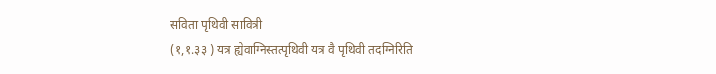सविता पृथिवी सावित्री
(१,१.३३ ) यत्र ह्येवाग्निस्तत्पृथिवी यत्र वै पृथिवी तदग्निरिति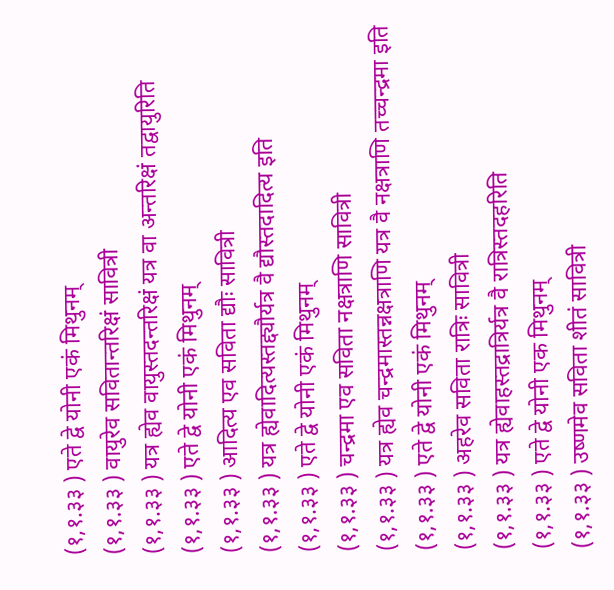(१,१.३३ ) एते द्वे योनी एकं मिथुनम्
(१,१.३३ ) वायुरेव सवितान्तरिक्षं सावित्री
(१,१.३३ ) यत्र ह्येव वायुस्तदन्तरिक्षं यत्र वा अन्तरिक्षं तद्वायुरिति
(१,१.३३ ) एते द्वे योनी एकं मिथुनम्
(१,१.३३ ) आदित्य एव सविता द्यौः सावित्री
(१,१.३३ ) यत्र ह्येवादित्यस्तद्द्यौर्यत्र वै द्यौस्तदादित्य इति
(१,१.३३ ) एते द्वे योनी एकं मिथुनम्
(१,१.३३ ) चन्द्रमा एव सविता नक्षत्राणि सावित्री
(१,१.३३ ) यत्र ह्येव चन्द्रमास्तन्नक्षत्राणि यत्र वै नक्षत्राणि तच्चन्द्रमा इति
(१,१.३३ ) एते द्वे योनी एकं मिथुनम्
(१,१.३३ ) अहरेव सविता रात्रिः सावित्री
(१,१.३३ ) यत्र ह्येवाहस्तद्रात्रिर्यत्र वै रात्रिस्तदहरिति
(१,१.३३ ) एते द्वे योनी एक मिथुनम्
(१,१.३३ ) उष्णमेव सविता शीतं सावित्री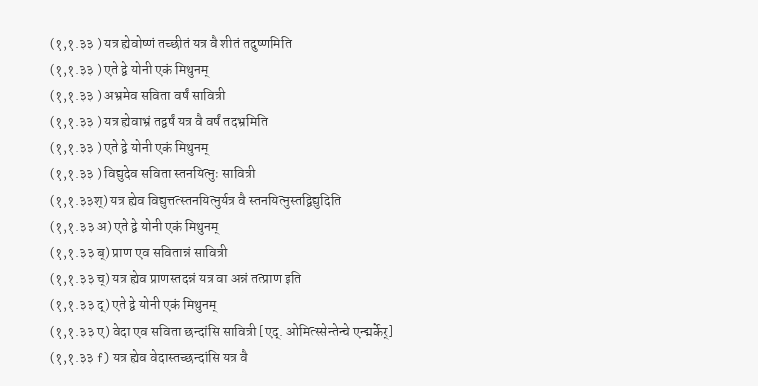(१,१.३३ ) यत्र ह्येवोष्णं तच्छीतं यत्र वै शीतं तदुष्णमिति
(१,१.३३ ) एते द्वे योनी एकं मिथुनम्
(१,१.३३ ) अभ्रमेव सविता वर्षं सावित्री
(१,१.३३ ) यत्र ह्येवाभ्रं तद्वर्षं यत्र वै वर्षं तदभ्रमिति
(१,१.३३ ) एते द्वे योनी एकं मिथुनम्
(१,१.३३ ) विद्युदेव सविता स्तनयित्नुः सावित्री
(१,१.३३श्) यत्र ह्येव विद्युत्तत्स्तनयित्नुर्यत्र वै स्तनयित्नुस्तद्विद्युदिति
(१,१.३३ अ) एते द्वे योनी एकं मिथुनम्
(१,१.३३ ब्) प्राण एव सवितान्नं सावित्री
(१,१.३३ च्) यत्र ह्येव प्राणस्तदन्नं यत्र वा अन्नं तत्प्राण इति
(१,१.३३ द्) एते द्वे योनी एकं मिथुनम्
(१,१.३३ ए) वेदा एव सविता छन्दांसि सावित्री [एद्. ओमित्स्सेन्तेन्चे एन्द्मर्केर्]
(१,१.३३ f) यत्र ह्येव वेदास्तच्छन्दांसि यत्र वै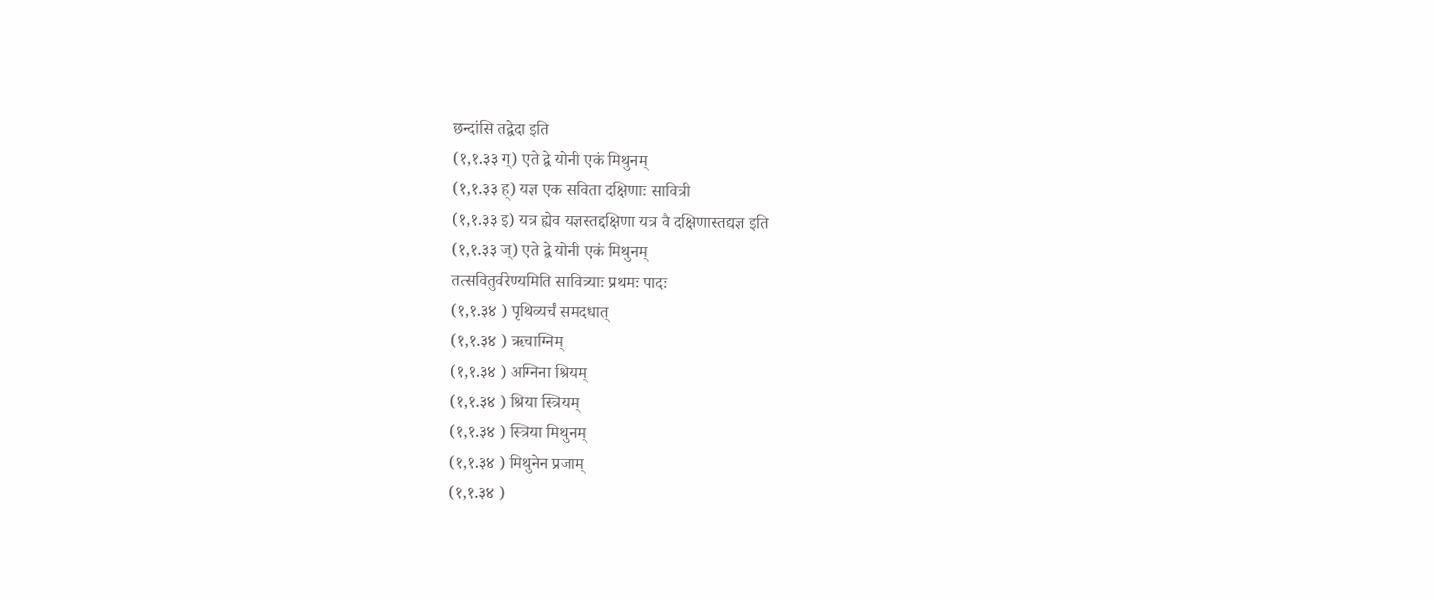छन्दांसि तद्वेदा इति
(१,१.३३ ग्) एते द्वे योनी एकं मिथुनम्
(१,१.३३ ह्) यज्ञ एक सविता दक्षिणाः सावित्री
(१,१.३३ इ) यत्र ह्येव यज्ञस्तद्दक्षिणा यत्र वै दक्षिणास्तद्यज्ञ इति
(१,१.३३ ज्) एते द्वे योनी एकं मिथुनम्
तत्सवितुर्वरेण्यमिति सावित्र्याः प्रथमः पादः
(१,१.३४ ) पृथिव्यर्चं समदधात्
(१,१.३४ ) ऋचाग्निम्
(१,१.३४ ) अग्निना श्रियम्
(१,१.३४ ) श्रिया स्त्रियम्
(१,१.३४ ) स्त्रिया मिथुनम्
(१,१.३४ ) मिथुनेन प्रजाम्
(१,१.३४ )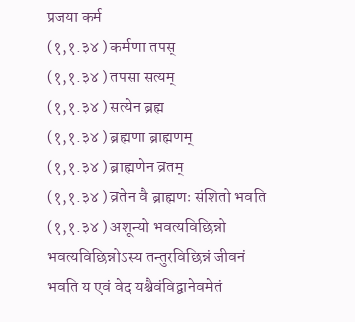प्रजया कर्म
(१,१.३४ ) कर्मणा तपस्
(१,१.३४ ) तपसा सत्यम्
(१,१.३४ ) सत्येन ब्रह्म
(१,१.३४ ) ब्रह्मणा ब्राह्मणम्
(१,१.३४ ) ब्राह्मणेन व्रतम्
(१,१.३४ ) व्रतेन वै ब्राह्मणः संशितो भवति
(१,१.३४ ) अशून्यो भवत्यविछिन्नो भवत्यविछिन्नोऽस्य तन्तुरविछिन्नं जीवनं भवति य एवं वेद यश्चैवंविद्वानेवमेतं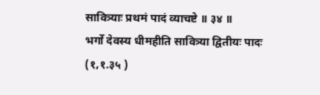सावित्र्याः प्रथमं पादं व्याचष्टे ॥ ३४ ॥
भर्गो देवस्य धीमहीति सावित्र्या द्वितीयः पादः
(१,१.३५ )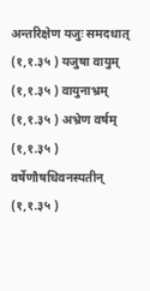अन्तरिक्षेण यजुः समदधात्
(१,१.३५ ) यजुषा वायुम्
(१,१.३५ ) वायुनाभ्रम्
(१,१.३५ ) अभ्रेण वर्षम्
(१,१.३५ ) वर्षेणौषधिवनस्पतीन्
(१,१.३५ )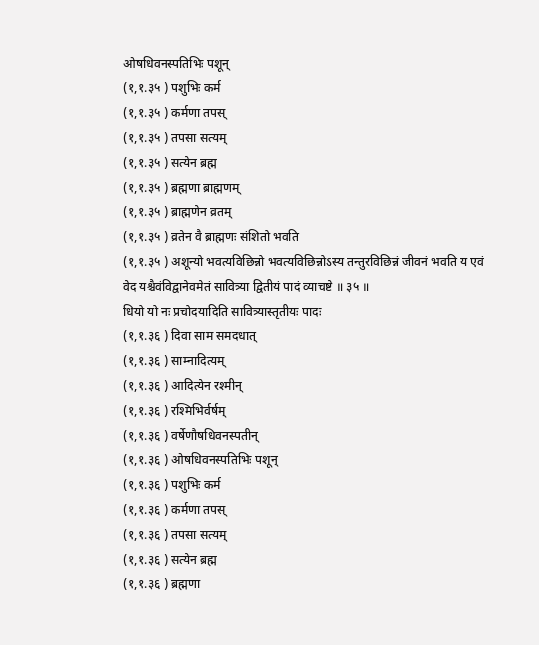ओषधिवनस्पतिभिः पशून्
(१,१.३५ ) पशुभिः कर्म
(१,१.३५ ) कर्मणा तपस्
(१,१.३५ ) तपसा सत्यम्
(१,१.३५ ) सत्येन ब्रह्म
(१,१.३५ ) ब्रह्मणा ब्राह्मणम्
(१,१.३५ ) ब्राह्मणेन व्रतम्
(१,१.३५ ) व्रतेन वै ब्राह्मणः संशितो भवति
(१,१.३५ ) अशून्यो भवत्यविछिन्नो भवत्यविछिन्नोऽस्य तन्तुरविछिन्नं जीवनं भवति य एवं वेद यश्चैवंविद्वानेवमेतं सावित्र्या द्वितीयं पादं व्याचष्टे ॥ ३५ ॥
धियो यो नः प्रचोदयादिति सावित्र्यास्तृतीयः पादः
(१,१.३६ ) दिवा साम समदधात्
(१,१.३६ ) साम्नादित्यम्
(१,१.३६ ) आदित्येन रश्मीन्
(१,१.३६ ) रश्मिभिर्वर्षम्
(१,१.३६ ) वर्षेणौषधिवनस्पतीन्
(१,१.३६ ) ओषधिवनस्पतिभिः पशून्
(१,१.३६ ) पशुभिः कर्म
(१,१.३६ ) कर्मणा तपस्
(१,१.३६ ) तपसा सत्यम्
(१,१.३६ ) सत्येन ब्रह्म
(१,१.३६ ) ब्रह्मणा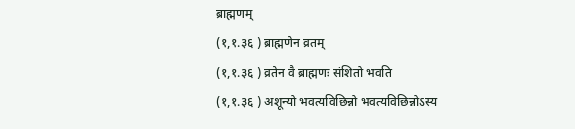ब्राह्मणम्
(१,१.३६ ) ब्राह्मणेन व्रतम्
(१,१.३६ ) व्रतेन वै ब्राह्मणः संशितो भवति
(१,१.३६ ) अशून्यो भवत्यविछिन्नो भवत्यविछिन्नोऽस्य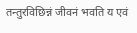तन्तुरविछिन्नं जीवनं भवति य एवं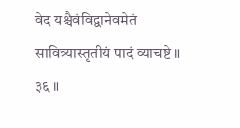वेद यश्चैवंविद्वानेवमेतं सावित्र्यास्तृतीयं पादं व्याचष्टे ॥ ३६ ॥